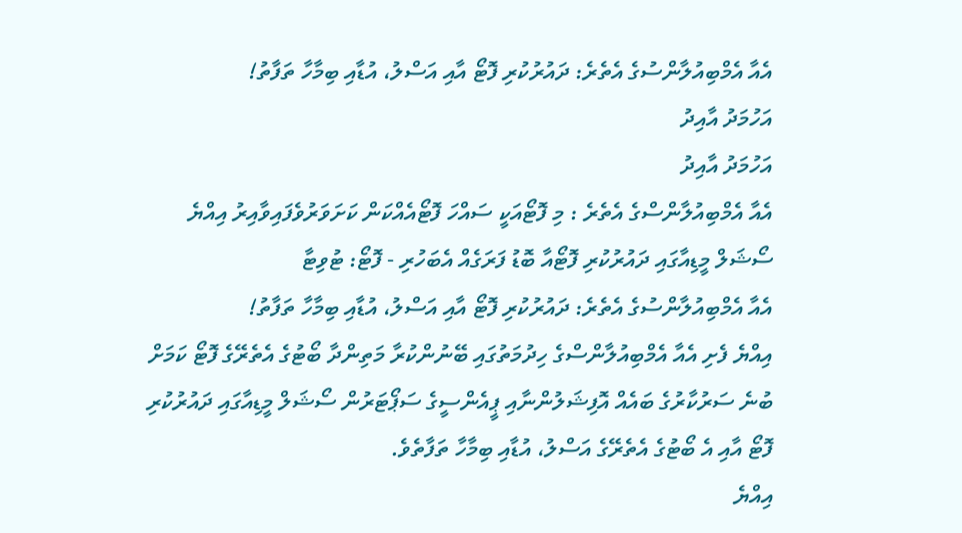އެއާ އެމްބިއުލާންސުގެ އެތެރެ: ދައުރުކުރި ފޮޓޯ އާއި އަސްލު، އުޑާއި ބިމާހާ ތަފާތު!
އަހުމަދު އާއިދު
އަހުމަދު އާއިދު
އެއާ އެމްބިއުލާންސްގެ އެތެރެ : މި ފޮޓޯއަކީ ސައްހަ ފޮޓޯއެއްކަން ކަށަވަރުވެފައިވާއިރު އިއްޔެ ސޯޝަލް މީޑިއާގައި ދައުރުކުރި ފޮޓޯއާ ބޮޑު ފަރަގެއް އެބަހުރި - ފޮޓޯ: ޓުވިޓާ
އެއާ އެމްބިއުލާންސުގެ އެތެރެ: ދައުރުކުރި ފޮޓޯ އާއި އަސްލު، އުޑާއި ބިމާހާ ތަފާތު!
އިއްޔެ ފެށި އެއާ އެމްބިއުލާންސްގެ ހިދުމަތުގައި ބޭނުންކުރާ މަތިންދާ ބޯޓުގެ އެތެރޭގެ ފޮޓޯ ކަމަށް ބުނެ ސަރުކާރުގެ ބައެއް އޮފިޝަލުންނާއި ޕީއެންސީގެ ސަޕޯޓަރުން ސޯޝަލް މީޑިއާގައި ދައުރުކުރި ފޮޓޯ އާއި އެ ބޯޓުގެ އެތެރޭގެ އަސްލު، އުޑާއި ބިމާހާ ތަފާތެވެ.
އިއްޔެ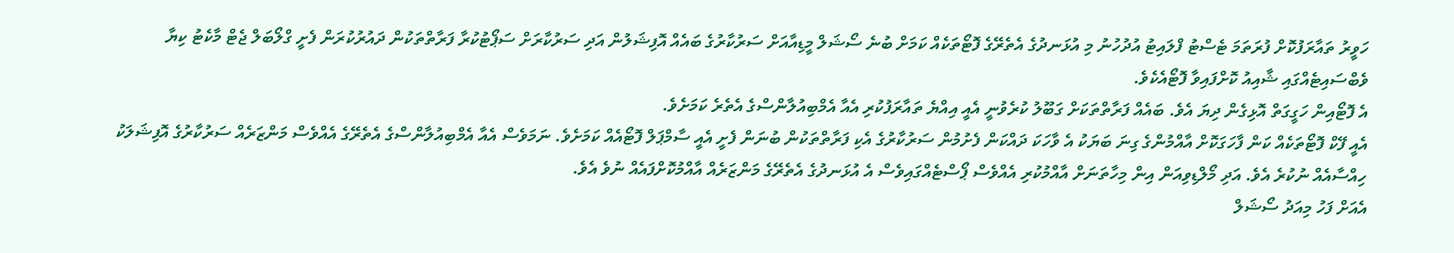ހަވީރު ތައާރަފުކޮށް ފުރަތަމަ ޓެސްޓު ފްލައިޓު އުދުހުނު މި އުޅަނދުގެ އެތެރޭގެ ފޮޓޯތަކެއް ކަމަށް ބުނެ ސޯޝަލް މީޑިއާއަށް ސަރުކާރުގެ ބައެއް އޮފިޝަލުން އަދި ސަރުކާރަށް ސަޕޯޓުކުރާ ފަރާތްތަކުން ދައުރުކުރަން ފެށީ ގްލޯބަލް ޖެޓް މާކެޓު ކިޔާ ވެބްސައިޓެއްގައި ޝާއިއު ކޮށްފައިވާ ފޮޓޯއެކެވެ.
އެ ފޮޓޯއިން ހަގީގަތް އޮޅިގެން ދިޔަ އެވެ. ބައެއް ފަރާތްތަކަށް ގަބޫލު ކުރެވުނީ އެއީ އިއްޔެ ތައާރަފުކުރި އެއާ އެމްބިއުލާންސްގެ އެތެރެ ކަމަށެވެ.
އެއީ ފޭކް ފޮޓޯތަކެއް ކަން ފާހަގަކޮށް އާއްމުންގެ ގިނަ ބަޔަކު އެ ވާހަކަ ދައްކަން ފެށުމުން ސަރުކާރުގެ އެކި ފަރާތްތަކުން ބުނަން ފެށީ އެއީ ސާމްޕަލް ފޮޓޯއެއް ކަމަށެވެ. ނަމަވެސް އެއާ އެމްބިއުލާންސްގެ އެތެރޭގެ އެއްވެސް މަންޒަރެއް ސަރުކާރުގެ އޮފިޝަލަކު ހިއްސާއެއް ނުކުރެ އެވެ. އަދި މޯލްޑިވިއަން އިން މިހާތަނަށް އާއްމުކުރި އެއްވެސް ޕޯސްޓެއްގައިވެސް އެ އުޅަނދުގެ އެތެރޭގެ މަންޒަރެއް އާއްމުކޮށްފައެއް ނުވެ އެވެ.
އެއަށް ފަހު މިއަދު ސޯޝަލް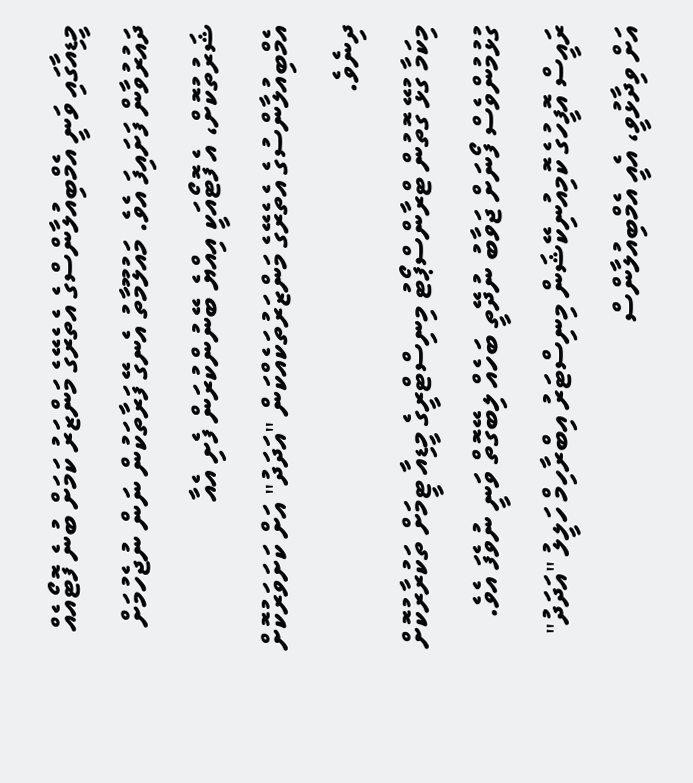މީޑިއާގައި ވަނީ އެމްބިއުލާންސްގެ އެތެރޭގެ މަންޒަރު ކަމަށް ބުނެ ފޮޓޯއެއް ދައުރުވާން ފަށައިފަ އެވެ. މައުލޫމާތު އެނގޭ ފަރާތަކުން ނަން ނުޖެހުމަށް ޝަރުތުކޮށް، އެ ފޮޓޯއަކީ އިއްޔެ ބޭނުންކުރަން ފެށި އެއާ އެމްބިއުލާންސުގެ އެތެރޭގެ މަންޒަރުތަކެއްކަން "އަދަދު" އަށް ކަށަވަރުކޮށް ދިނެވެ.
މިކަމާ ގުޅޭ ގޮތުން ޓްރާންސްޕޯޓު މިނިސްޓްރީގެ މީޑިއާ ޓީމަށް ތަކުރާރުކޮށް ގުޅުމުންވެސް ފޯނަށް ޖަވާބު ނުދޭތީ ބަހެއް ލިބޭގޮތް ވަނީ ނުވެފަ އެވެ.
ރައީސް އޮފީހުގެ ކޮމިއުނިކޭޝަން މިނިސްޓަރު އިބްރާހިމް ހަލީލު "އަދަދު" އަށް ވިދާޅުވީ، އެއީ އެމްބިއުލާންސް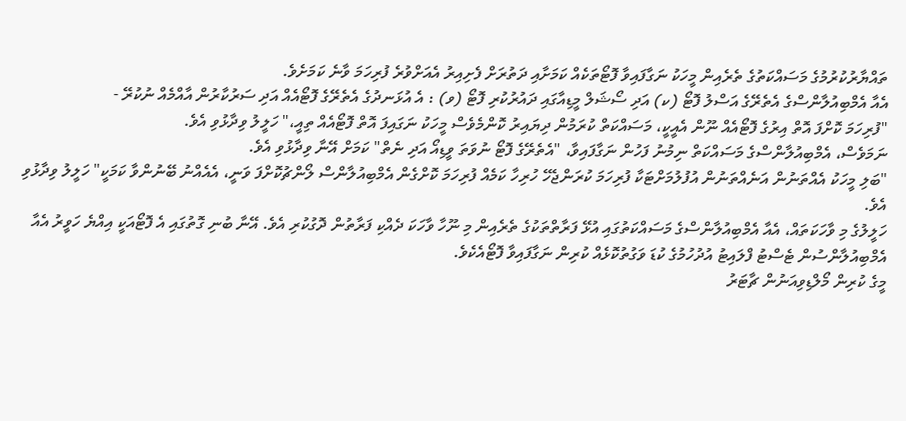ތައްޔާރުކުރުމުގެ މަސައްކަތުގެ ތެރެއިން މީހަކު ނަގާފައިވާ ފޮޓޯތަކެއް ކަމަށާއި ދަތުރަށް ފެށިއިރު އެއަށްވުރެ ފުރިހަމަ ވާނެ ކަމަށެވެ.
އެއާ އެމްބިއުލާންސްގެ އެތެރޭގެ އަސްލު ފޮޓޯ (ކ) އަދި ސޯޝަލް މީޑިއާގައި ދައުރުކުރި ފޮޓޯ (ވ) : އެ އުޅަނދުގެ އެތެރޭގެ ފޮޓޯއެއް އަދި ސަރުކާރުން އާއްމެއް ނުކުރޭ -
"ފުރިހަމަ ކޮށްފަ އޮތް އިރުގެ ފޮޓޯއެއް ނޫން އެއީކީ، މަސައްކަތް ކުރަމުން ދިޔައިރު ކޮންމެވެސް މީހަކު ނަގައިފަ އޮތް ފޮޓޯއެއް ތިއީ،" ހަލީލު ވިދާޅުވި އެވެ.
ނަމަވެސް، އެމްބިއުލާންސްގެ މަސައްކަތް ނިމުނު ފަހުން ނަގާފައިވާ، "އެތެރޭގެ ފޮޓޯ ނުވަތަ ވީޑިއޯ އަދި ނެތް" ކަމަށް އޭނާ ވިދާޅުވި އެވެ.
"ބަލި މީހަކު އެއްތަނުން އަނެއްތަނުން އުފުލުމަށްޓަކާ ފުރިހަމަ ކުރަންޖެހޭ ހުރިހާ ކަމެއް ފުރިހަމަ ކޮށްގެން އެމްބިއުލާންސް ލޯންޗުކޮށްފަ ވަނީ، އެއެއްނު ބޭނުންވާ ކަމަކީ" ހަލީލު ވިދާޅުވި އެވެ.
ހަލީލުގެ މި ވާހަކަތައް، އެއާ އެމްބިއުލާންސްގެ މަސައްކަތުގައި އުޅޭ ފަރާތްތަކުގެ ތެރެއިން މި ނޫހާ ވާހަކަ ދެއްކި ފަރާތުން ދޮގުކުރި އެވެ. އޭނާ ބުނި ގޮތުގައި އެ ފޮޓޯއަކީ އިއްޔެ ހަވީރު އެއާ އެމްބިއުލާންސުން ޓެސްޓު ފްލައިޓު އުދުހުމުގެ ކުޑަ ވަގުތުކޮޅެއް ކުރިން ނަގާފައިވާ ފޮޓޯއެކެވެ.
މީގެ ކުރިން މޯލްޑިވިއަނުން ޗާޓަރު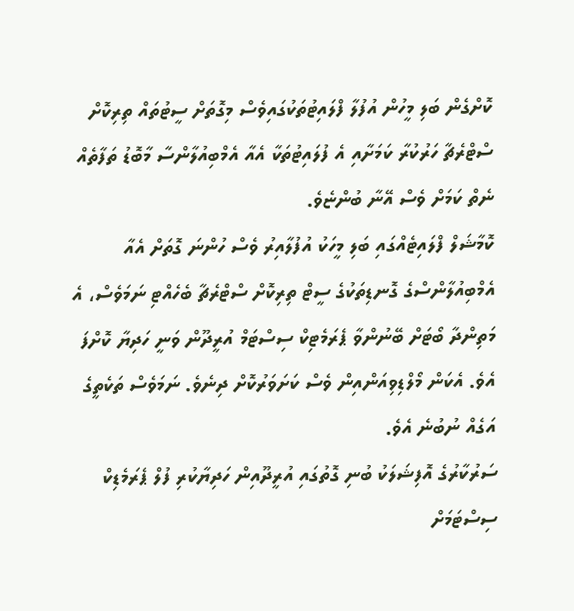ކޮށްގެން ބަލި މީހުން އުފުލާ ފްލައިޓުތަކުގައިވެސް މިގޮތަށް ސީޓުތައް ތިރިކޮށް ސްޓްރެޗާ ހަރުކުރާ ކަމަށާއި އެ ފުލައިޓުތަކާ އެއާ އެމްބިއުލާންސާ މާބޮޑު ތަފާތެއް ނެތް ކަމަށް ވެސް އޭނާ ބުންޏެވެ.
ކޮމާޝަލް ފްލައިޓެއްގައި ބަލި މީހަކު އުފުލާއިރު ވެސް ހުންނަ ގޮތަށް އެއާ އެމްބިއުލާންސްގެ ގޮނޑިތަކުގެ ސީޓް ތިރިކޮށް ސްޓްރެޗާ ބެހެއްޓި ނަމަވެސް، އެ މަތިންދާ ބޯޓަށް ބޭނުންވާ ޕެރަމެޓިކް ސިސްޓަމް އުރީދޫން ވަނީ ހަދިޔާ ކޮށްފަ އެވެ. އެކަން މޯލްޑިވިއަންއިން ވެސް ކަށަވަރުކޮށް ދިނެވެ. ނަމަވެސް ތަކެތީގެ އަގެއް ނުބުނެ އެވެ.
ސަރުކާރުގެ އޮފިޝަލަކު ބުނި ގޮތުގައި އުރީދޫއިން ހަދިޔާކުރި ފުލް ޕެރަމެޑިކް ސިސްޓަމަށް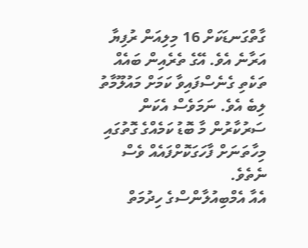ގާތްގަނޑަކަށް 16 މިލިއަން ރުފިޔާ އަރާނެ އެވެ. އޭގެ ތެރެއިން ބައެއް ތަކެތި ގެނެސްފައިވާ ކަމަށް މައުލޫމާތު ލިބެ އެވެ. ނަމަވެސް އެކަން ސަރުކާރުން މާ ބޮޑު ކަމެއްގެ ގޮތުގައި މިހާތަނަށް ފާހަގަކޮށްފައެއް ވެސް ނެތެވެ.
އެއާ އެމްބިއުލާންސްގެ ހިދުމަތް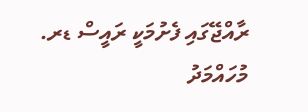ރާއްޖޭގައި ފެށުމަކީ ރައީސް ޑރ. މުހައްމަދު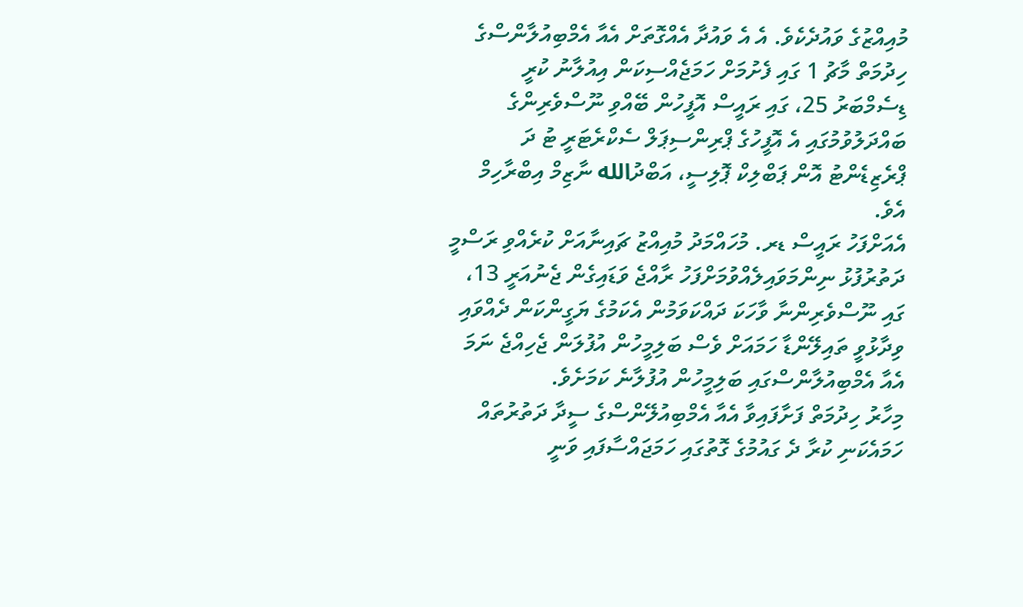މުއިއްޒުގެ ވައުދެކެވެ. އެ އެ ވައުދާ އެއްގޮތަށް އެއާ އެމްބިއުލާންސްގެ ހިދުމަތް މާޗު 1 ގައި ފެށުމަށް ހަމަޖެއްސިކަން އިއުލާނު ކުރީ ޑިސެމްބަރު 25، ގައި ރައީސް އޮފީހުން ބޭއްވި ނޫސްވެރިންގެ ބައްދަލުވުމުގައި އެ އޮފީހުގެ ޕްރިންސިޕަލް ސެކްރެޓަރީ ޓު ދަ ޕްރެޒިޑެންޓު އޮން ޕަބްލިކް ޕޮލިސީ، އަބްދުالله ނާޒިމް އިބްރާހިމް އެވެ.
އެއަށްފަހު ރައީސް ޑރ. މުހައްމަދު މުއިއްޒު ޗައިނާއަށް ކުރެއްވި ރަސްމީ ދަތުރުފުޅު ނިންމަވައިލެއްވުމަށްފަހު ރާއްޖެ ވަޑައިގެން ޖެނުއަރީ 13، ގައި ނޫސްވެރިންނާ ވާހަކަ ދައްކަވަމުން އެކަމުގެ ޔަގީންކަން ދެއްވައި ވިދާޅުވީ ތައިލޭންޑާ ހަމައަށް ވެސް ބަލިމީހުން އުފުލަން ޖެހިއްޖެ ނަމަ އެއާ އެމްބިއުލާންސްގައި ބަލިމީހުން އުފުލާނެ ކަމަށެވެ.
މިހާރު ހިދުމަތް ފަށާފައިވާ އެއާ އެމްބިއުލޭންސްގެ ސީދާ ދަތުރުތައް ހަމައެކަނި ކުރާ ދެ ގައުމުގެ ގޮތުގައި ހަމަޖައްސާފައި ވަނީ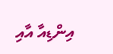އިންޑިއާ އާއި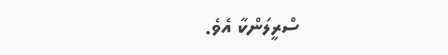ސްރީލަންކާ އެވެ.